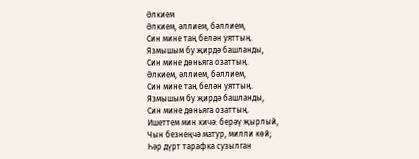Әлкием
Әлкием, әллием, бәллием,
Син мине таң белән уяттың.
Язмышым бу җирдә башланды,
Син мине дөньяга озаттың.
Әлкием, әллием, бәллием,
Син мине таң белән уяттың.
Язмышым бу җирдә башланды,
Син мине дөньяга озаттың.
Ишеттем мин кичә: берәү җырлый,
Чын безнеңчә матур, милли көй;
Һәр дүрт тарафка сузылган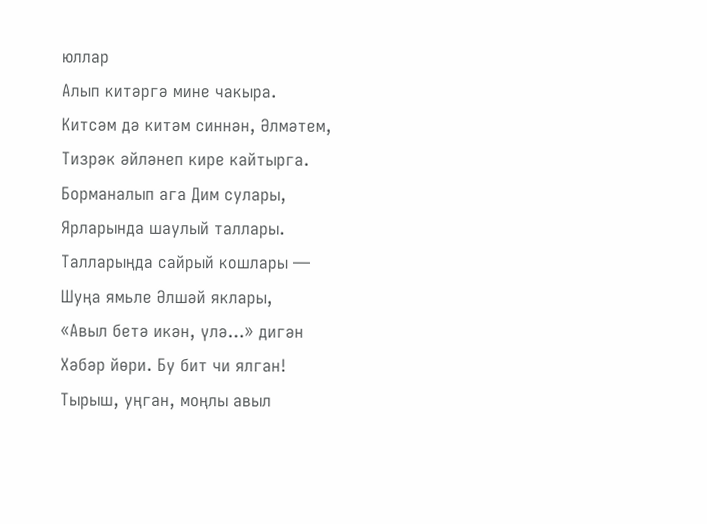юллар
Алып китәргә мине чакыра.
Китсәм дә китәм синнән, Әлмәтем,
Тизрәк әйләнеп кире кайтырга.
Борманалып ага Дим сулары,
Ярларында шаулый таллары.
Талларыңда сайрый кошлары —
Шуңа ямьле Әлшәй яклары,
«Авыл бетә икән, үлә…» дигән
Хәбәр йөри. Бу бит чи ялган!
Тырыш, уңган, моңлы авыл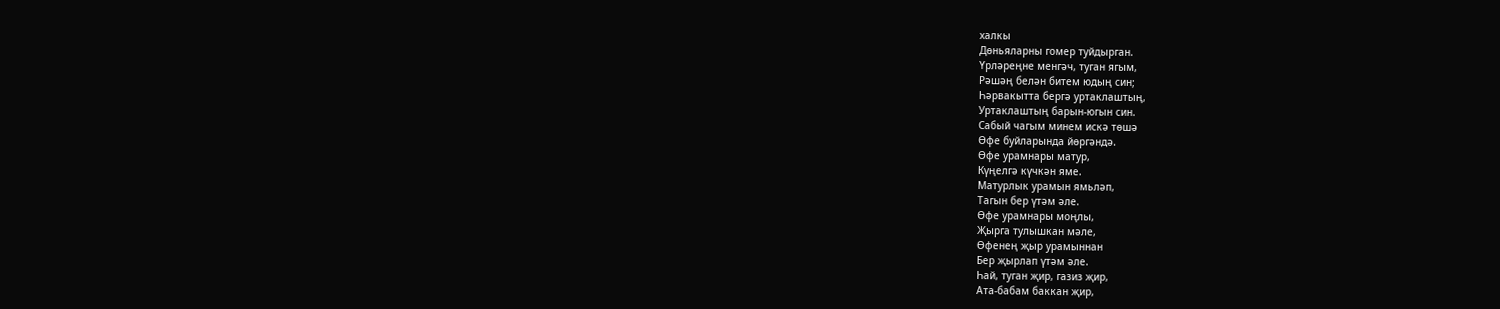халкы
Дөньяларны гомер туйдырган.
Үрләреңне менгәч, туган ягым,
Рәшәң белән битем юдың син;
Һәрвакытта бергә уртаклаштың,
Уртаклаштың барын-югын син.
Сабый чагым минем искә төшә
Өфе буйларында йөргәндә.
Өфе урамнары матур,
Күңелгә күчкән яме.
Матурлык урамын ямьләп,
Тагын бер үтәм әле.
Өфе урамнары моңлы,
Җырга тулышкан мәле,
Өфенең җыр урамыннан
Бер җырлап үтәм әле.
Һай, туган җир, газиз җир,
Ата-бабам баккан җир,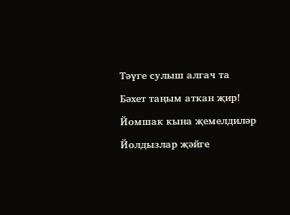Тәүге сулыш алгач та
Бәхет таңым аткан җир!
Йомшак кына җемелдиләр
Йолдызлар җәйге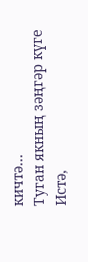кичтә…
Туган якның зәңгәр күге
Истә,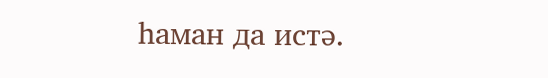һаман да истә.